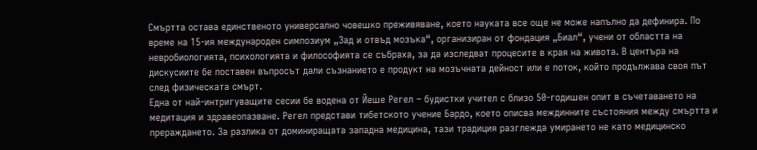Смъртта остава единственото универсално човешко преживяване, което науката все още не може напълно да дефинира. По време на 15-ия международен симпозиум „Зад и отвъд мозъка“, организиран от фондация „Биал“, учени от областта на невробиологията, психологията и философията се събраха, за да изследват процесите в края на живота. В центъра на дискусиите бе поставен въпросът дали съзнанието е продукт на мозъчната дейност или е поток, който продължава своя път след физическата смърт.
Една от най-интригуващите сесии бе водена от Йеше Регел – будистки учител с близо 50-годишен опит в съчетаването на медитация и здравеопазване. Регел представи тибетското учение Бардо, което описва междинните състояния между смъртта и прераждането. За разлика от доминиращата западна медицина, тази традиция разглежда умирането не като медицинско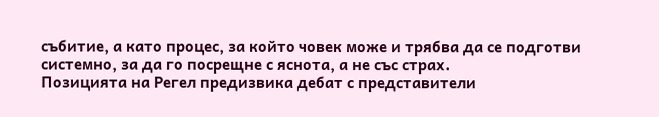събитие, а като процес, за който човек може и трябва да се подготви системно, за да го посрещне с яснота, а не със страх.
Позицията на Регел предизвика дебат с представители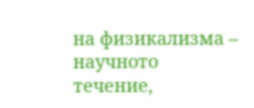на физикализма – научното течение,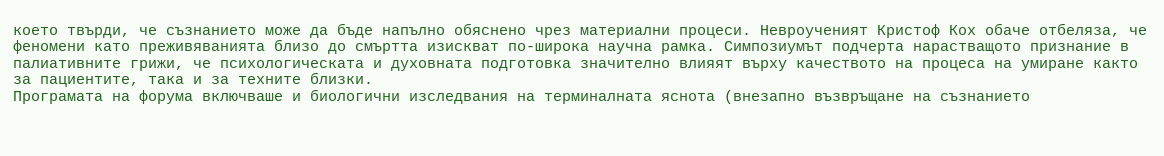което твърди, че съзнанието може да бъде напълно обяснено чрез материални процеси. Невроученият Кристоф Кох обаче отбеляза, че феномени като преживяванията близо до смъртта изискват по-широка научна рамка. Симпозиумът подчерта нарастващото признание в палиативните грижи, че психологическата и духовната подготовка значително влияят върху качеството на процеса на умиране както за пациентите, така и за техните близки.
Програмата на форума включваше и биологични изследвания на терминалната яснота (внезапно възвръщане на съзнанието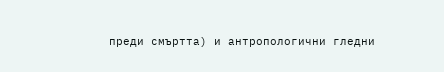преди смъртта) и антропологични гледни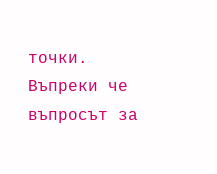точки. Въпреки че въпросът за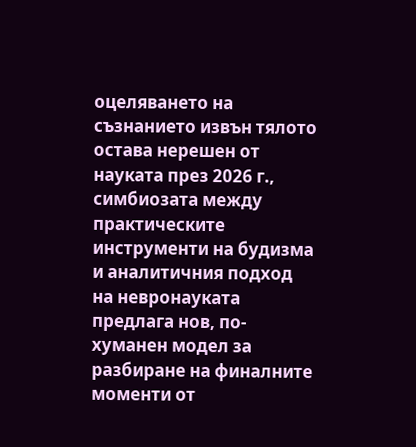оцеляването на съзнанието извън тялото остава нерешен от науката през 2026 г., симбиозата между практическите инструменти на будизма и аналитичния подход на невронауката предлага нов, по-хуманен модел за разбиране на финалните моменти от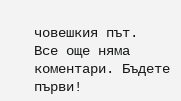човешкия път.
Все още няма коментари. Бъдете първи!